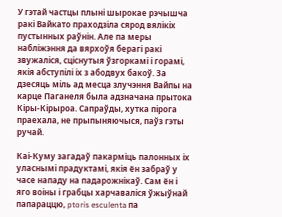У гэтай частцы плыні шырокае рэчышча ракі Вайкато праходзіла сярод вялікіх пустынных раўнін. Але па меры набліжэння да вярхоўя берагі ракі звужаліся, сціснутыя ўзгоркамі і горамі, якія абступілі іх з абодвух бакоў. За дзесяць міль ад месца злучэння Вайпы на карце Паганеля была адзначана прытока Кіры-Кірыроа. Сапраўды, хутка пірога праехала, не прыпыняючыся, паўз гэты ручай.

Каі-Куму загадаў пакарміць палонных іх уласнымі прадуктамі, якія ён забраў у часе нападу на падарожнікаў. Сам ён і яго воіны і грабцы харчаваліся ўжыўнай папараццю, ptoris esculenta па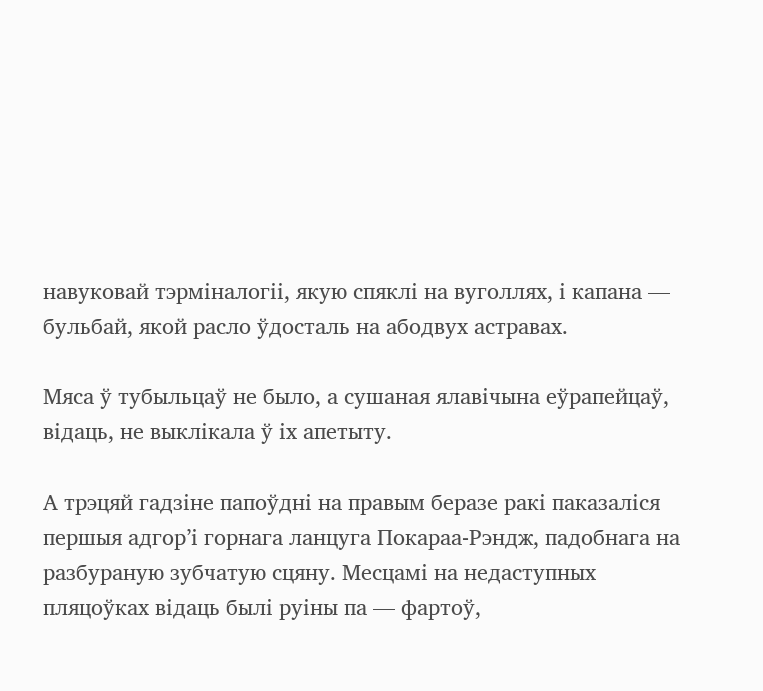навуковай тэрміналогіі, якую спяклі на вуголлях, і капана — бульбай, якой расло ўдосталь на абодвух астравах.

Мяса ў тубыльцаў не было, а сушаная ялавічына еўрапейцаў, відаць, не выклікала ў іх апетыту.

А трэцяй гадзіне папоўдні на правым беразе ракі паказаліся першыя адгор’і горнага ланцуга Покараа-Рэндж, падобнага на разбураную зубчатую сцяну. Месцамі на недаступных пляцоўках відаць былі руіны па — фартоў,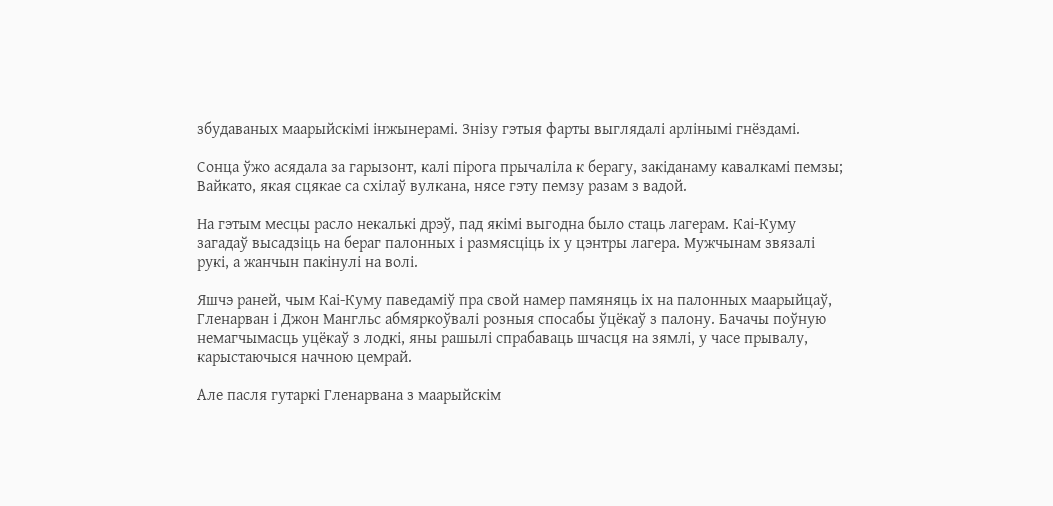збудаваных маарыйскімі інжынерамі. Знізу гэтыя фарты выглядалі арлінымі гнёздамі.

Сонца ўжо асядала за гарызонт, калі пірога прычаліла к берагу, закіданаму кавалкамі пемзы; Вайкато, якая сцякае са схілаў вулкана, нясе гэту пемзу разам з вадой.

На гэтым месцы расло некалькі дрэў, пад якімі выгодна было стаць лагерам. Каі-Куму загадаў высадзіць на бераг палонных і размясціць іх у цэнтры лагера. Мужчынам звязалі рукі, а жанчын пакінулі на волі.

Яшчэ раней, чым Каі-Куму паведаміў пра свой намер памяняць іх на палонных маарыйцаў, Гленарван і Джон Мангльс абмяркоўвалі розныя спосабы ўцёкаў з палону. Бачачы поўную немагчымасць уцёкаў з лодкі, яны рашылі спрабаваць шчасця на зямлі, у часе прывалу, карыстаючыся начною цемрай.

Але пасля гутаркі Гленарвана з маарыйскім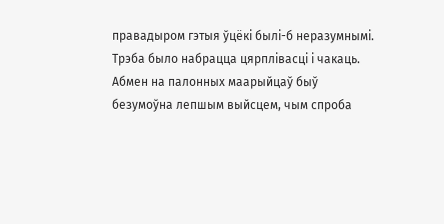правадыром гэтыя ўцёкі былі-б неразумнымі. Трэба было набрацца цярплівасці і чакаць. Абмен на палонных маарыйцаў быў безумоўна лепшым выйсцем, чым спроба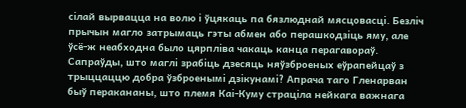сілай вырвацца на волю і ўцякаць па бязлюднай мясцовасці. Безліч прычын магло затрымаць гэты абмен або перашкодзіць яму, але ўсё-ж неабходна было цярпліва чакаць канца перагавораў. Сапраўды, што маглі зрабіць дзесяць няўзброеных еўрапейцаў з трыццаццю добра ўзброенымі дзікунамі? Апрача таго Гленарван быў перакананы, што племя Каі-Куму страціла нейкага важнага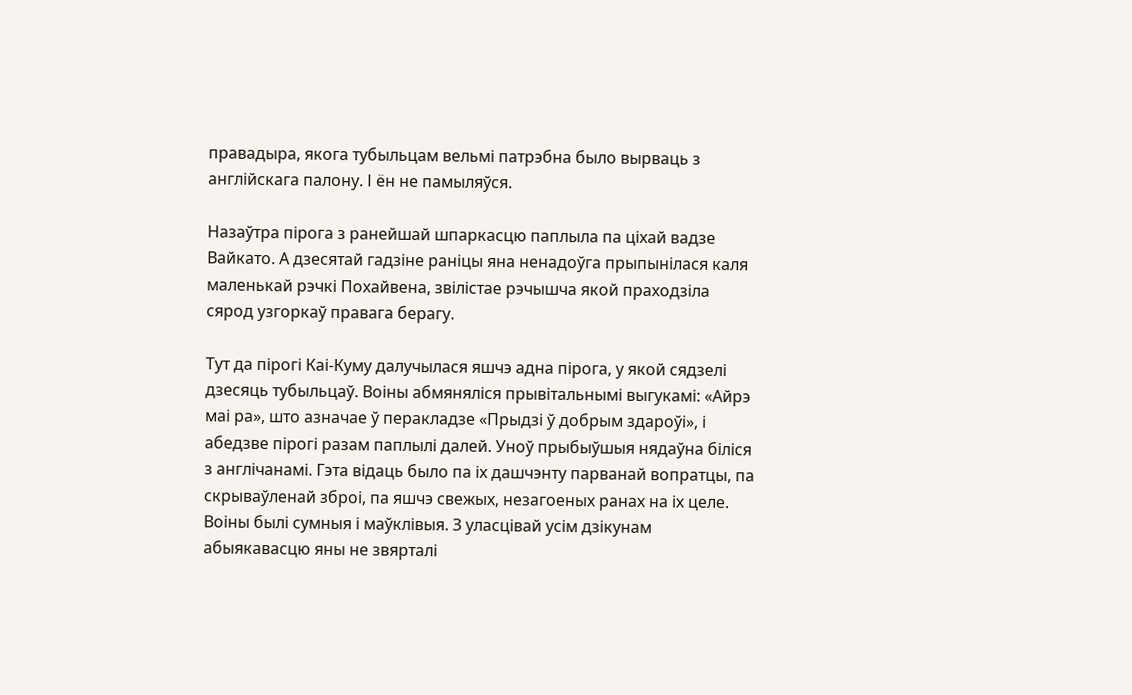правадыра, якога тубыльцам вельмі патрэбна было вырваць з англійскага палону. І ён не памыляўся.

Назаўтра пірога з ранейшай шпаркасцю паплыла па ціхай вадзе Вайкато. А дзесятай гадзіне раніцы яна ненадоўга прыпынілася каля маленькай рэчкі Похайвена, звілістае рэчышча якой праходзіла сярод узгоркаў правага берагу.

Тут да пірогі Каі-Куму далучылася яшчэ адна пірога, у якой сядзелі дзесяць тубыльцаў. Воіны абмяняліся прывітальнымі выгукамі: «Айрэ маі ра», што азначае ў перакладзе «Прыдзі ў добрым здароўі», і абедзве пірогі разам паплылі далей. Уноў прыбыўшыя нядаўна біліся з англічанамі. Гэта відаць было па іх дашчэнту парванай вопратцы, па скрываўленай зброі, па яшчэ свежых, незагоеных ранах на іх целе. Воіны былі сумныя і маўклівыя. З уласцівай усім дзікунам абыякавасцю яны не звярталі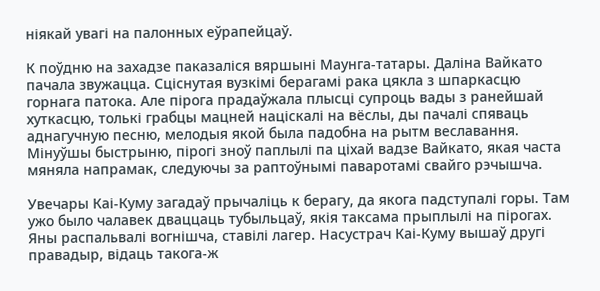ніякай увагі на палонных еўрапейцаў.

К поўдню на захадзе паказаліся вяршыні Маунга-татары. Даліна Вайкато пачала звужацца. Сціснутая вузкімі берагамі рака цякла з шпаркасцю горнага патока. Але пірога прадаўжала плысці супроць вады з ранейшай хуткасцю, толькі грабцы мацней націскалі на вёслы, ды пачалі спяваць аднагучную песню, мелодыя якой была падобна на рытм веславання. Мінуўшы быстрыню, пірогі зноў паплылі па ціхай вадзе Вайкато, якая часта мяняла напрамак, следуючы за раптоўнымі паваротамі свайго рэчышча.

Увечары Каі-Куму загадаў прычаліць к берагу, да якога падступалі горы. Там ужо было чалавек дваццаць тубыльцаў, якія таксама прыплылі на пірогах. Яны распальвалі вогнішча, ставілі лагер. Насустрач Каі-Куму вышаў другі правадыр, відаць такога-ж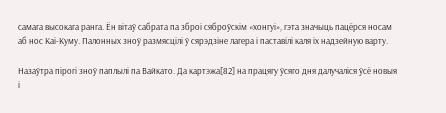самага высокага ранга. Ён вітаў сабрата па зброі сяброўскім «хонгуі», гэта значыць пацёрся носам аб нос Каі-Куму. Палонных зноў размясцілі ў сярэдзіне лагера і паставілі каля іх надзейную варту.

Назаўтра пірогі зноў паплылі па Вайкато. Да картэжа[82] на працягу ўсяго дня далучаліся ўсё новыя і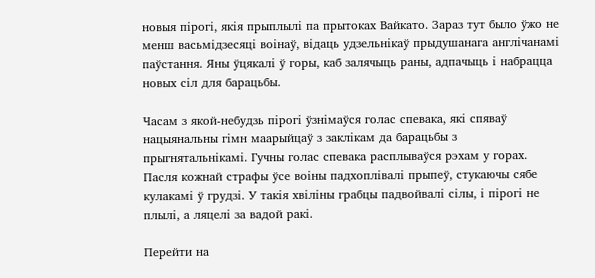новыя пірогі, якія прыплылі па прытоках Вайкато. Зараз тут было ўжо не менш васьмідзесяці воінаў, відаць удзельнікаў прыдушанага англічанамі паўстання. Яны ўцякалі ў горы, каб залячыць раны, адпачыць і набрацца новых сіл для барацьбы.

Часам з якой-небудзь пірогі ўзнімаўся голас спевака, які спяваў нацыянальны гімн маарыйцаў з заклікам да барацьбы з прыгнятальнікамі. Гучны голас спевака расплываўся рэхам у горах. Пасля кожнай страфы ўсе воіны падхоплівалі прыпеў, стукаючы сябе кулакамі ў грудзі. У такія хвіліны грабцы падвойвалі сілы, і пірогі не плылі, а ляцелі за вадой ракі.

Перейти на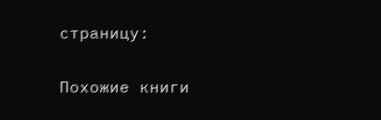страницу:

Похожие книги